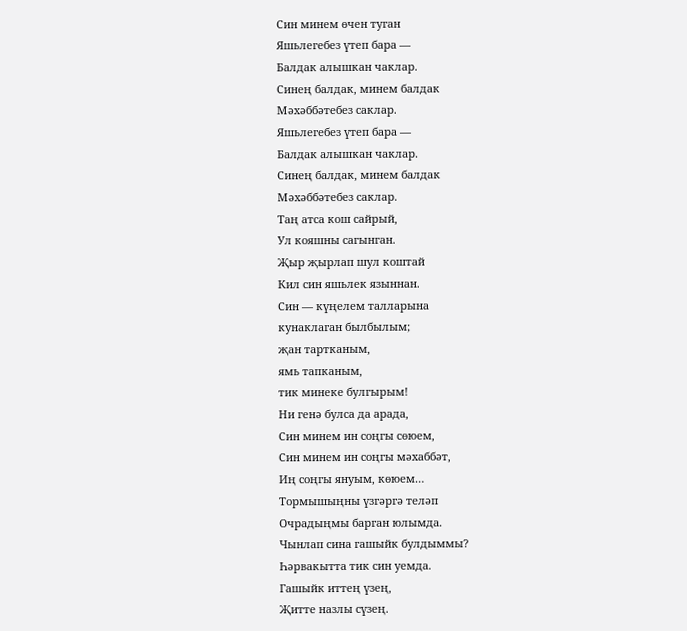Син минем өчен туган
Яшьлегебез үтеп бара —
Балдак алышкан чаклар.
Синең балдак, минем балдак
Мәхәббәтебез саклар.
Яшьлегебез үтеп бара —
Балдак алышкан чаклар.
Синең балдак, минем балдак
Мәхәббәтебез саклар.
Таң атса кош сайрый,
Ул кояшны сагынган.
Җыр җырлап шул коштай
Кил син яшьлек языннан.
Син — күңелем талларына
кунаклаган былбылым;
җан тартканым,
ямь тапканым,
тик минеке булгырым!
Ни генә булса да арада,
Син минем ин соңгы сөюем,
Син минем ин соңгы мәхаббәт,
Иң соңгы януым, көюем…
Тормышыңны үзгәргә теләп
Очрадыңмы барган юлымда.
Чынлап сина гашыйк булдыммы?
Һәрвакытта тик син уемда.
Гашыйк иттең үзең,
Җитте назлы сүзең.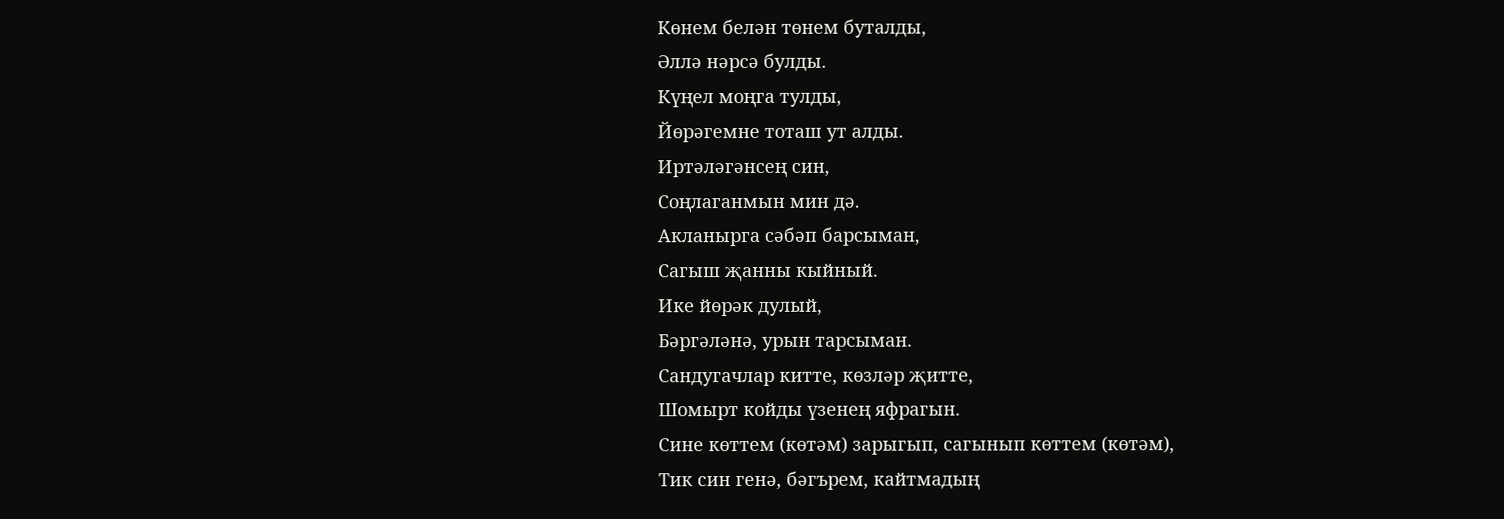Көнем белән төнем буталды,
Әллә нәрсә булды.
Күңел моңга тулды,
Йөрәгемне тоташ ут алды.
Иртәләгәнсең син,
Соңлаганмын мин дә.
Акланырга сәбәп барсыман,
Сагыш җанны кыйный.
Ике йөрәк дулый,
Бәргәләнә, урын тарсыман.
Сандугачлар китте, көзләр җитте,
Шомырт койды үзенең яфрагын.
Сине көттем (көтәм) зарыгып, сагынып көттем (көтәм),
Тик син генә, бәгърем, кайтмадың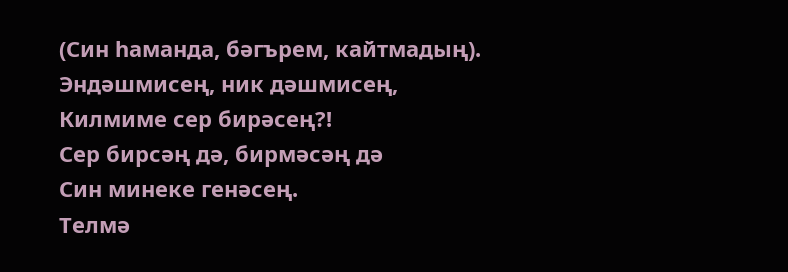(Син һаманда, бәгърем, кайтмадың).
Эндәшмисең, ник дәшмисең,
Килмиме сер бирәсең?!
Сер бирсәң дә, бирмәсәң дә
Син минеке генәсең.
Телмә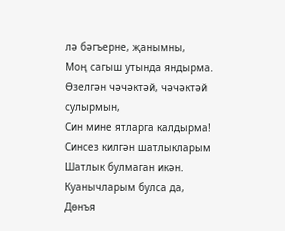лә бәгъерне, җанымны,
Моң сагыш утында яндырма.
Өзелгән чәчәктәй, чәчәктәй сулырмын,
Син мине ятларга калдырма!
Синсез килгән шатлыкларым
Шатлык булмаган икән.
Куанычларым булса да,
Дөнъя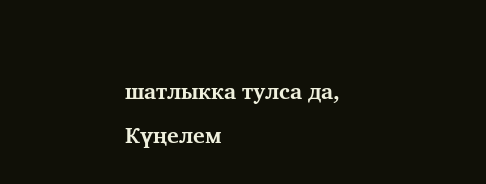шатлыкка тулса да,
Күңелем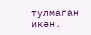тулмаган икән.